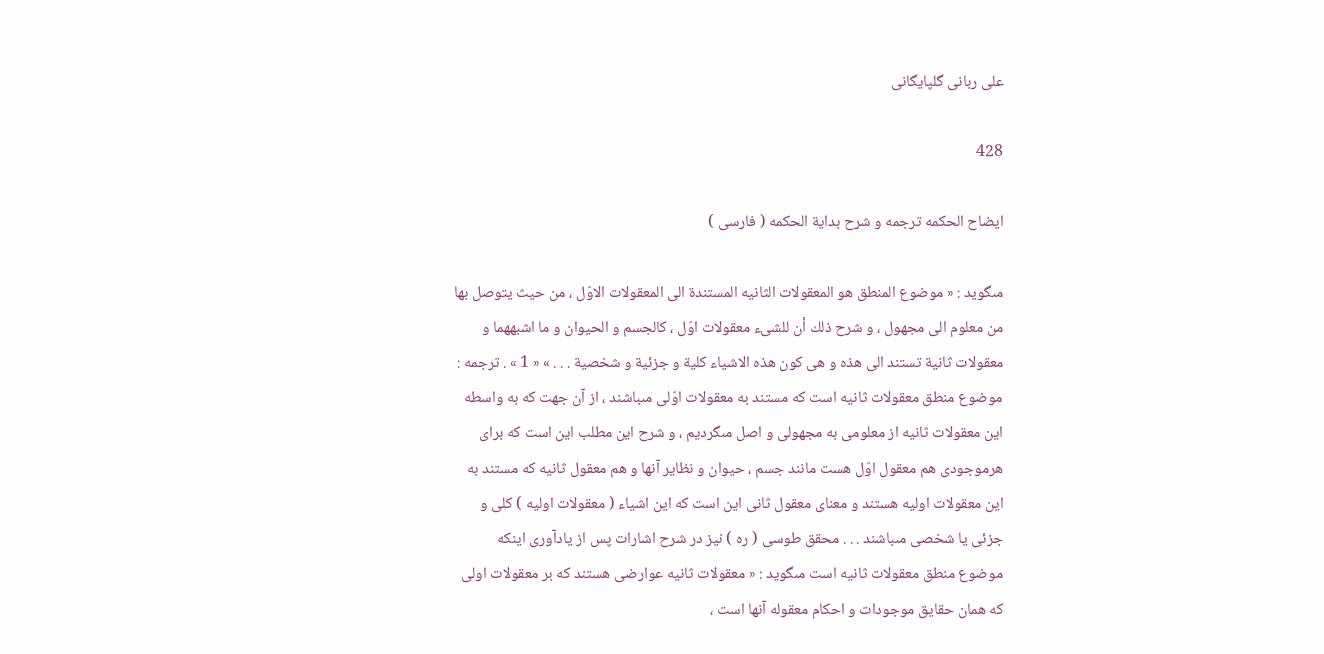على ربانى گلپايگانى

428

ايضاح الحكمه ترجمه و شرح بداية الحكمه ( فارسى )

مىگويد : « موضوع المنطق هو المعقولات الثانيه المستندة الى المعقولات الاوّل ، من حيث يتوصل بها من معلوم الى مجهول ، و شرح ذلك أن للشىء معقولات اوّل ، كالجسم و الحيوان و ما اشبههما و معقولات ثانية تستند الى هذه و هى كون هذه الاشياء كلية و جزئية و شخصية . . . » « 1 » . ترجمه : موضوع منطق معقولات ثانيه است كه مستند به معقولات اوّلى مىباشند ، از آن جهت كه به واسطه اين معقولات ثانيه از معلومى به مجهولى و اصل مىگرديم ، و شرح اين مطلب اين است كه براى هرموجودى هم معقول اوّل هست مانند جسم ، حيوان و نظاير آنها و هم معقول ثانيه كه مستند به اين معقولات اوليه هستند و معناى معقول ثانى اين است كه اين اشياء ( معقولات اوليه ) كلى و جزئى يا شخصى مىباشند . . . محقق طوسى ( ره ) نيز در شرح اشارات پس از يادآورى اينكه موضوع منطق معقولات ثانيه است مىگويد : « معقولات ثانيه عوارضى هستند كه بر معقولات اولى كه همان حقايق موجودات و احكام معقوله آنها است ،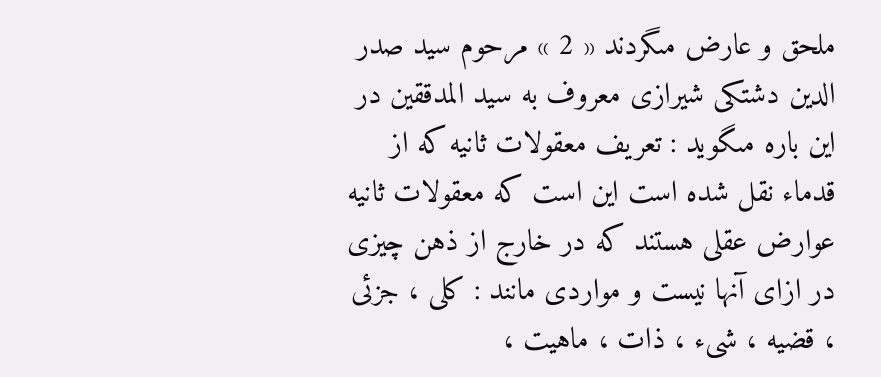ملحق و عارض مىگردند « 2 » مرحوم سيد صدر الدين دشتكى شيرازى معروف به سيد المدققين در اين باره مىگويد : تعريف معقولات ثانيه كه از قدماء نقل شده است اين است كه معقولات ثانيه عوارض عقلى هستند كه در خارج از ذهن چيزى در ازاى آنها نيست و مواردى مانند : كلى ، جزئى ، قضيه ، شىء ، ذات ، ماهيت ،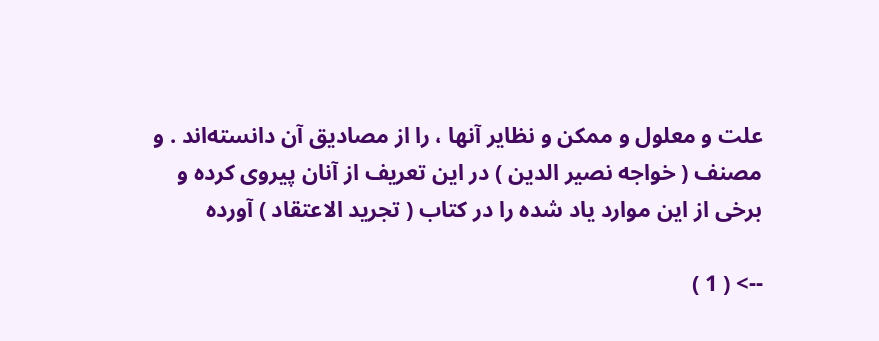علت و معلول و ممكن و نظاير آنها ، را از مصاديق آن دانسته‌اند . و مصنف ( خواجه نصير الدين ) در اين تعريف از آنان پيروى كرده و برخى از اين موارد ياد شده را در كتاب ( تجريد الاعتقاد ) آورده

--> ( 1 )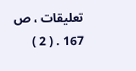تعليقات ، ص 167 . ( 2 )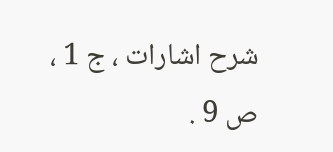شرح اشارات ، ج 1 ، ص 9 .